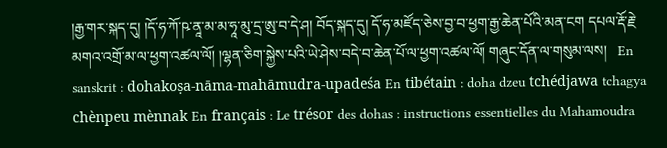།རྒྱ་གར་སྐད་དུ། །དོ་ཧ་ཀོ་ཥ་ནཱ་མ་མ་ཧཱ་མུ་དྲ་ཨུ་བ་དེ་ཤ། བོད་སྐད་དུ། དོ་ཧ་མཛོད་ཅེས་བྱ་བ་ཕྱག་རྒྱ་ཆེན་པོའི་མན་ངག དཔལ་རྡོ་རྗེ་མགའ་འགྲོ་མ་ལ་ཕྱག་འཚལ་ལོ། །ལྷན་ཅིག་སྐྱེས་པའི་ཡེ་ཤེས་བདེ་བ་ཆེན་པོ་ལ་ཕྱག་འཚལ་ལོ། གཞུང་དོན་ལ་གསུམ་ལས།   En sanskrit : dohakoṣa-nāma-mahāmudra-upadeśa En tibétain : doha dzeu tchédjawa tchagya chènpeu mènnak En français : Le trésor des dohas : instructions essentielles du Mahamoudra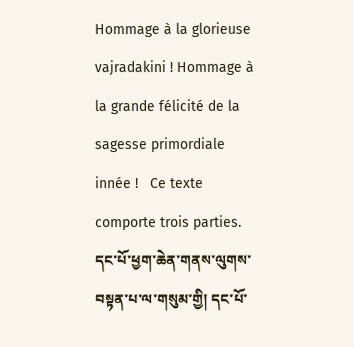Hommage à la glorieuse vajradakini ! Hommage à la grande félicité de la sagesse primordiale innée !   Ce texte comporte trois parties. དང་པོ་ཕྱག་ཆེན་གནས་ལུགས་བསྟན་པ་ལ་གསུམ་གྱི། དང་པོ་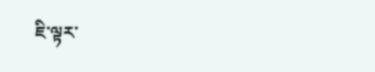ཇི་ལྟར་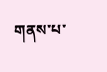གནས་པ་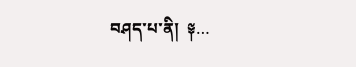བཤད་པ་ནི།  ༈…